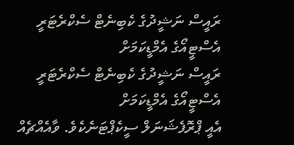ރައީސް ނަޝީދުގެ ކެބިނެޓް ސެކްރެޓަރީ އެސްޓީއޯގެ އެމްޑީކަމަށް
ރައީސް ނަޝީދުގެ ކެބިނެޓް ސެކްރެޓަރީ އެސްޓީއޯގެ އެމްޑީކަމަށް
އެއީ ޕްރޮފެޝަނަލް ސީކެޕްޓަނެކެވެ. ވާއެއްޗެއް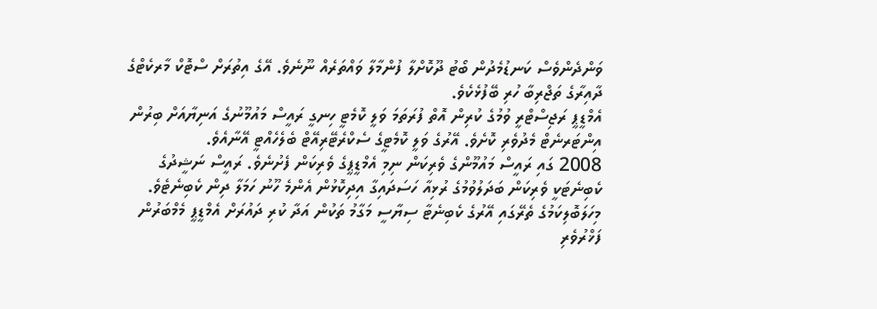ވަންދެންވެސް ކަނޑުމެދުން ބޯޓު ދޫކޮށްލާ ފުންމާލާ ވައްތަރެއް ނޫނެވެ. އޭގެ އިތުރަށް ސްޓޮކް މާރކެޓްގެ ދާއިރާގެ ތަޖްރިބާ ހުރި ބޭފުޅެކެވެ.
އެމްޑީޕީ ރަޖިސްޓްރީ ވުމުގެ ކުރިން އޮތް ފުރަތަމަ ވަލީ ކޮމެޓީ ހިނގީ ރައީސް މައުމޫނުގެ އަނިޔާއަށް ބިރުން އިންޓަރނެޓް މެދުވެރި ކޮށެވެ. އޭރުގެ ވަލީ ކޮމެޓީގެ ސެކްރެޓޭރިއޭޓް ބެލެހެއްޓީ އޭނާއެވެ.
2008 ގައި ރައީސް މައުމޫންގެ ވެރިކަން ނިމި އެމްޑީޕީގެ ވެރިކަން ފެށުނެވެ. ރައީސް ނަޝީދުގެ ކެބިނެޓަކީ ވެރިކަން ބަދަލުވުމުގެ ރުޅިއާ ހަސަދައިގާ އިދިކޮޅުން އެންމެ ހޫނު ހަމަލާ ދިން ކެބިނެޓެވެ. މިހަލަބޮލިކަމުގެ ތެރޭގައި އޭރުގެ ކެބިނެޓާ ސިޔާސީ މަގާމު ތަކުން އަދާ ކުރި ދައުރަށް އެމްޑީޕީ މެމްބަރުން ފަޚްރުވެރި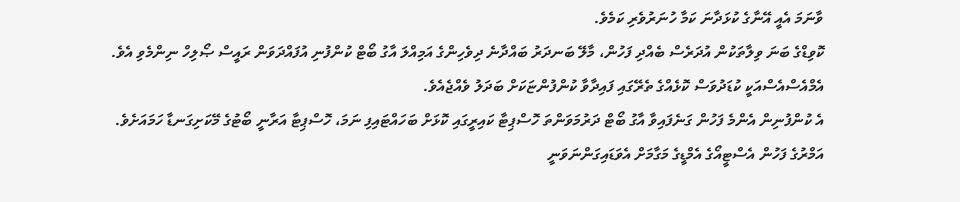ވާނަމަ އެއީ އޭނާގެ ކުޅަދާނަ ކަމާ ހުނަރުވެރި ކަމެވެ.
ކޮވިޑްގެ ބަނަ ވިލާތަކުން އުދަރެސް ބެއްދި ފަހުން، މާލޭ ބަނދަރު ބައްދާނެ ދިވެހިންގެ އަމިއްލަ އާގު ބޯޓް ކުންފުނި އުފައްދަވަން ރައީސް ޞޯލިހް ނިންމެވި އެވެ. އެމްއެސްއެސްއަކީ ކުޑަދުވަސް ކޮޅެއްގެ ތެރޭގައި ފައިދާވާ ކުންފުންޏަކަށް ބަދަލު ވެއްޖެއެވެ.
އެ ކުންފުނިން އެންމެ ފަހުން ގަނެފައިވާ އާގު ބޯޓް ދަރުމަވަންތަ ހޮސްޕިޓާ ކައިރީގައި ކޮޅަށް ބަހައްޓައިފި ނަމަ، ހޮސްޕިޓާ އަރާނީ ބޯޓުގެ މޭކަށިގަނޑާ ހަމައަށެވެ.
އަމްރުގެ ފަހުން އެސްޓީއޯގެ އެމްޑީގެ މަގާމަށް އެވަޑައިގަންނަވަނީ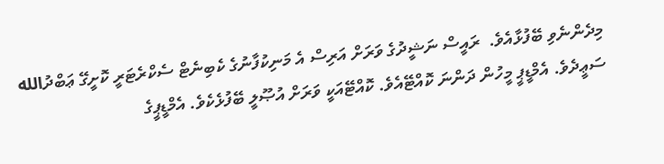މިދެންނެވި ބޭފުޅާއެވެ.  ރައީސް ނަޝީދުގެ ވަރަށް އަރިސް އެ މަނިކުފާނުގެ ކެބިނެޓް ސެކްރެޓަރީ ކޮށީގޭ ޢަބްދުالله ސަޢީދެވެ. އެމްޑީޕީ މީހުން ދަންނަ ކޮއްޓޭއެވެ. ކޮއްޓޭއަކީ ވަރަށް އުޞޫލީ ބޭފުޅެކެވެ. އެމްޑީޕީގެ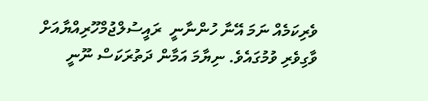ވެރިކަމެއް ނަމަ އޭނާ ހުންނާނީ  ރައީސުލްޖުމްހޫރިއްޔާއަށް ވާގިވެރި ވުމުގައެވެ. ނިޔާމަ އަމާން ދަތުރަކަސް ނޫނީ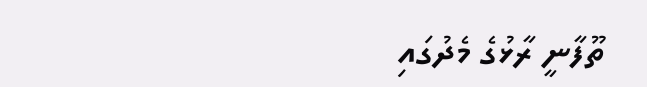ތޫފާނީ ރާޅުގެ މެދުގައި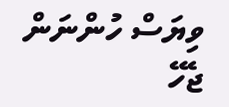ވިޔަސް ހުންނަން ޖެހޭ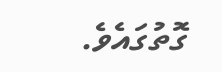ގޮތުގައެވެ.